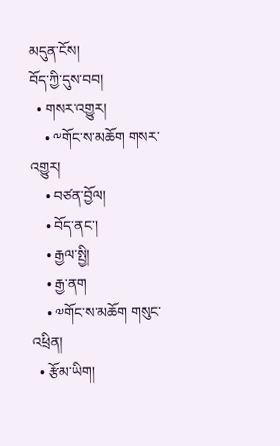མདུན་ངོས།
བོད་ཀྱི་དུས་བབ།
  • གསར་འགྱུར།
    • ༸གོང་ས་མཆོག གསར་འགྱུར།
    • བཙན་བྱོལ།
    • བོད་ནང་།
    • རྒྱལ་སྤྱི།
    • རྒྱ་ནག
    • ༧གོང་ས་མཆོག གསུང་འཕྲིན།
  • རྩོམ་ཡིག།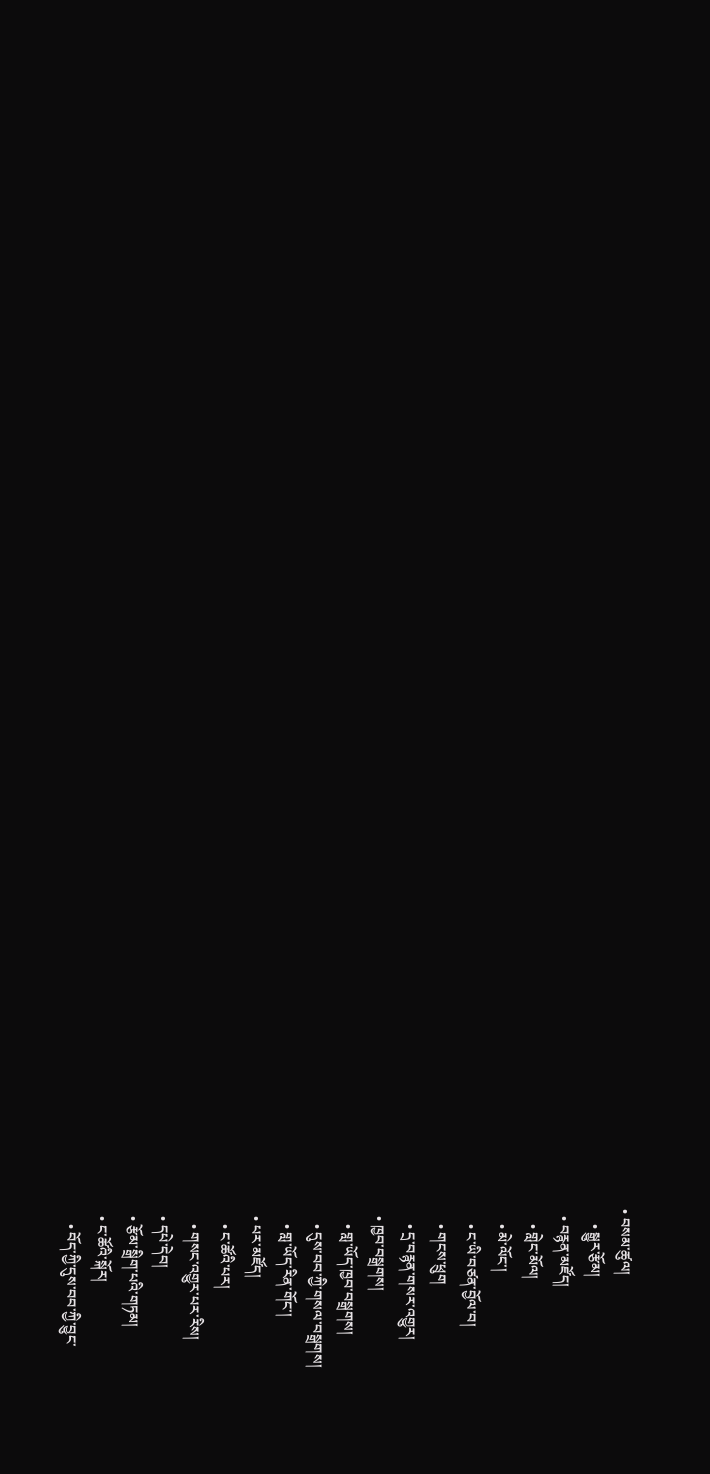• བསམ་ཚུལ།
    • སྒྱུར་རྩོམ།
  • བརྙན་མཛོད།
    • གླེང་མོལ།
    • མེ་ལོང་།
    • ང་ཡི་བཙན་བྱོལ་བ།
    • གངས་ཕྲུག
    • དྲ་བརྙན་གསར་འགྱུར།
  • ཁྱབ་བསྒྲགས།
    • གླ་ཡོད་ཁྱབ་བསྒྲགས།
    • དུས་བབ་ཀྱི་གསལ་བསྒྲགས།
    • གླ་ཡོད་རིན་གོང་།
  • པར་མཛོད།
    • ང་ཚོའི་པར།
    • གསང་འགྱུར་པར་རིས།
  • དཔེ་དེབ།
  • རྩོམ་སྒྲིག་པའི་གཏམ།
  • ང་ཚོའི་སྐོར།
    • བོད་ཀྱི་དུས་བབ་ཀྱི་བྱུང་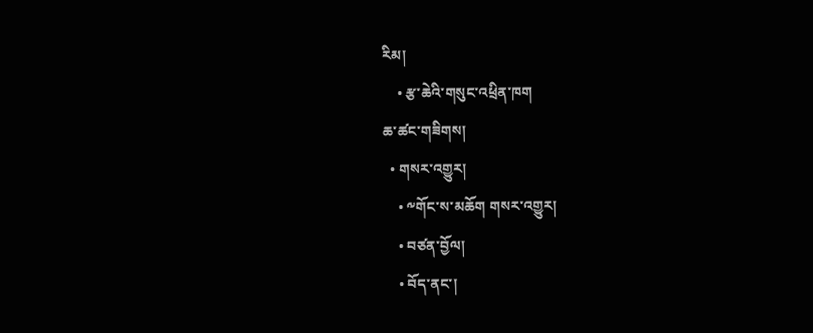རིམ།
    • རྩ་ཆེའི་གསུང་འཕྲིན་ཁག
ཆ་ཚང་གཟིགས།
  • གསར་འགྱུར།
    • ༸གོང་ས་མཆོག གསར་འགྱུར།
    • བཙན་བྱོལ།
    • བོད་ནང་།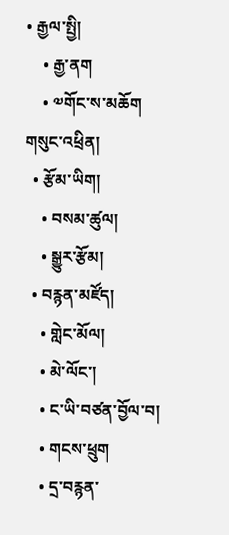• རྒྱལ་སྤྱི།
    • རྒྱ་ནག
    • ༧གོང་ས་མཆོག གསུང་འཕྲིན།
  • རྩོམ་ཡིག།
    • བསམ་ཚུལ།
    • སྒྱུར་རྩོམ།
  • བརྙན་མཛོད།
    • གླེང་མོལ།
    • མེ་ལོང་།
    • ང་ཡི་བཙན་བྱོལ་བ།
    • གངས་ཕྲུག
    • དྲ་བརྙན་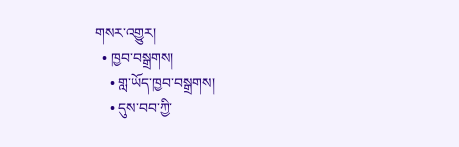གསར་འགྱུར།
  • ཁྱབ་བསྒྲགས།
    • གླ་ཡོད་ཁྱབ་བསྒྲགས།
    • དུས་བབ་ཀྱི་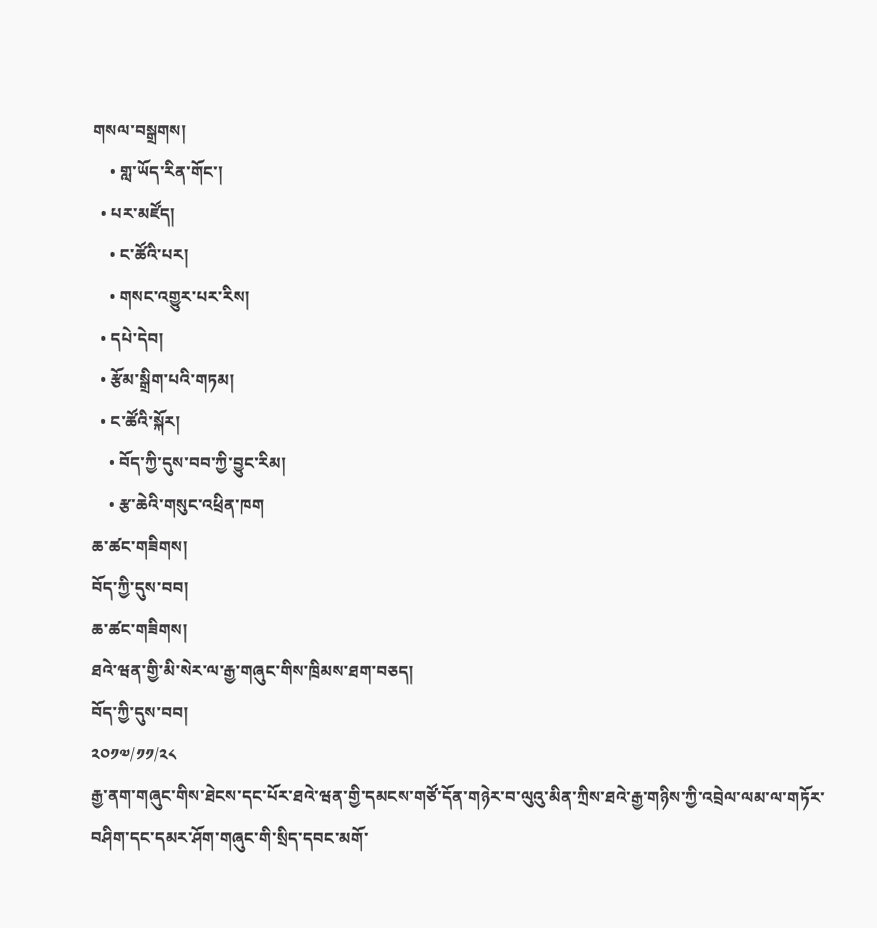གསལ་བསྒྲགས།
    • གླ་ཡོད་རིན་གོང་།
  • པར་མཛོད།
    • ང་ཚོའི་པར།
    • གསང་འགྱུར་པར་རིས།
  • དཔེ་དེབ།
  • རྩོམ་སྒྲིག་པའི་གཏམ།
  • ང་ཚོའི་སྐོར།
    • བོད་ཀྱི་དུས་བབ་ཀྱི་བྱུང་རིམ།
    • རྩ་ཆེའི་གསུང་འཕྲིན་ཁག
ཆ་ཚང་གཟིགས།
བོད་ཀྱི་དུས་བབ།
ཆ་ཚང་གཟིགས།
ཐའེ་ཝན་གྱི་མི་སེར་ལ་རྒྱ་གཞུང་གིས་ཁྲིམས་ཐག་བཅད།
བོད་ཀྱི་དུས་བབ།
༢༠༡༧/༡༡/༢༨
རྒྱ་ནག་གཞུང་གིས་ཐེངས་དང་པོར་ཐའེ་ཝན་གྱི་དམངས་གཙོ་དོན་གཉེར་བ་ལུའུ་མིན་ཀྲིས་ཐའེ་རྒྱ་གཉིས་ཀྱི་འབྲེལ་ལམ་ལ་གཏོར་བཤིག་དང་དམར་ཤོག་གཞུང་གི་སྲིད་དབང་མགོ་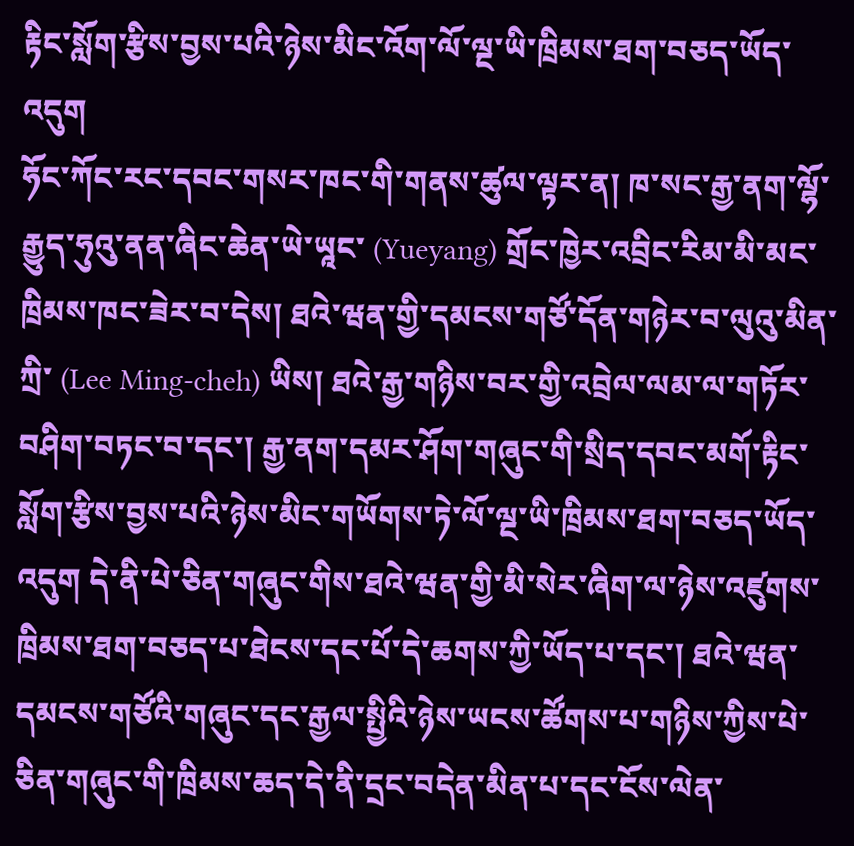རྟིང་སློག་རྩིས་བྱས་པའི་ཉེས་མིང་འོག་ལོ་ལྔ་ཡི་ཁྲིམས་ཐག་བཅད་ཡོད་འདུག
ཧོང་ཀོང་རང་དབང་གསར་ཁང་གི་གནས་ཚུལ་ལྟར་ན། ཁ་སང་རྒྱ་ནག་ལྷོ་རྒྱུད་ཧུའུ་ནན་ཞིང་ཆེན་ཡེ་ཡཱང་ (Yueyang) གྲོང་ཁྱེར་འབྲིང་རིམ་མི་མང་ཁྲིམས་ཁང་ཟེར་བ་དེས། ཐའེ་ཝན་གྱི་དམངས་གཙོ་དོན་གཉེར་བ་ལུའུ་མིན་ཀྲི་ (Lee Ming-cheh) ཡིས། ཐའེ་རྒྱ་གཉིས་བར་གྱི་འབྲེལ་ལམ་ལ་གཏོར་བཤིག་བཏང་བ་དང་། རྒྱ་ནག་དམར་ཤོག་གཞུང་གི་སྲིད་དབང་མགོ་རྟིང་སློག་རྩིས་བྱས་པའི་ཉེས་མིང་གཡོགས་ཏེ་ལོ་ལྔ་ཡི་ཁྲིམས་ཐག་བཅད་ཡོད་འདུག དེ་ནི་པེ་ཅིན་གཞུང་གིས་ཐའེ་ཝན་གྱི་མི་སེར་ཞིག་ལ་ཉེས་འཛུགས་ཁྲིམས་ཐག་བཅད་པ་ཐེངས་དང་པོ་དེ་ཆགས་ཀྱི་ཡོད་པ་དང་། ཐའེ་ཝན་དམངས་གཙོའི་གཞུང་དང་རྒྱལ་སྤྱིའི་ཉེས་ཡངས་ཚོགས་པ་གཉིས་ཀྱིས་པེ་ཅིན་གཞུང་གི་ཁྲིམས་ཆད་དེ་ནི་དྲང་བདེན་མིན་པ་དང་ངོས་ལེན་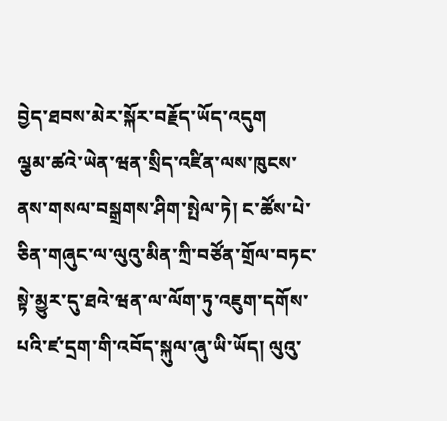བྱེད་ཐབས་མེར་སྐོར་བརྗོད་ཡོད་འདུག
ལྕམ་ཚའེ་ཡེན་ཝན་སྲིད་འཛིན་ལས་ཁུངས་ནས་གསལ་བསྒྲགས་ཤིག་སྤེལ་ཏེ། ང་ཚོས་པེ་ཅིན་གཞུང་ལ་ལུའུ་མིན་ཀྲི་བཙོན་གྲོལ་བཏང་སྟེ་མྱུར་དུ་ཐའེ་ཝན་ལ་ལོག་ཏུ་འཇུག་དགོས་པའི་ཛ་དྲག་གི་འབོད་སྐུལ་ཞུ་ཡི་ཡོད། ལུའུ་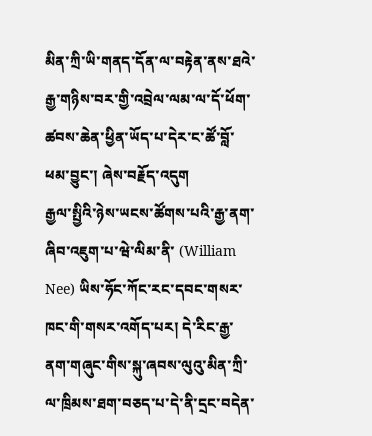མིན་ཀྲི་ཡི་གནད་དོན་ལ་བརྟེན་ནས་ཐའེ་རྒྱ་གཉིས་བར་གྱི་འབྲེལ་ལམ་ལ་དོ་ཕོག་ཚབས་ཆེན་ཕྱིན་ཡོད་པ་དེར་ང་ཚོ་བློ་ཕམ་བྱུང་། ཞེས་བརྗོད་འདུག
རྒྱལ་སྤྱིའི་ཉེས་ཡངས་ཚོགས་པའི་རྒྱ་ནག་ཞིབ་འཇུག་པ་ཝེ་ལིམ་ནི་ (William Nee) ཡིས་ཧོང་ཀོང་རང་དབང་གསར་ཁང་གི་གསར་འགོད་པར། དེ་རིང་རྒྱ་ནག་གཞུང་གིས་སྐུ་ཞབས་ལུའུ་མིན་ཀྲི་ལ་ཁྲིམས་ཐག་བཅད་པ་དེ་ནི་དྲང་བདེན་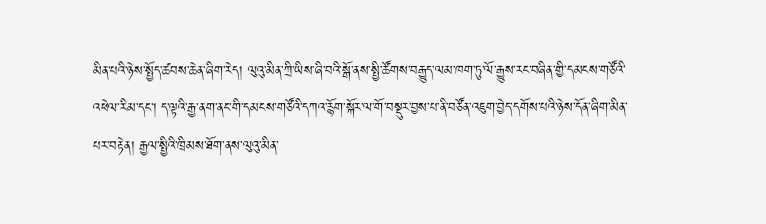མིན་པའི་ཉེས་སྤྱོད་ཚབས་ཆེན་ཞིག་རེད། ལུའུ་མིན་ཀྲི་ཡིས་ཞི་བའི་སྒོ་ནས་སྤྱི་ཚོགས་བརྒྱུད་ལམ་ཁག་ཏུ་ལོ་རྒྱུས་རང་བཞིན་གྱི་དམངས་གཙོའི་འཕེལ་རིམ་དང་། ད་ལྟའི་རྒྱ་ནག་ནང་གི་དམངས་གཙོའི་དཀའ་རྙོག་སྐོར་ལ་གོ་བསྡུར་བྱས་པ་ནི་བཙོན་འཇུག་བྱེད་དགོས་པའི་ཉེས་དོན་ཞིག་མིན་པར་བརྟེན། རྒྱལ་སྤྱིའི་ཁྲིམས་ཐོག་ནས་ལུའུ་མིན་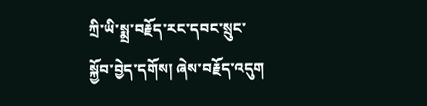ཀྲི་ཡི་སྨྲ་བརྗོད་རང་དབང་སྲུང་སྐྱོབ་བྱེད་དགོས། ཞེས་བརྗོད་འདུག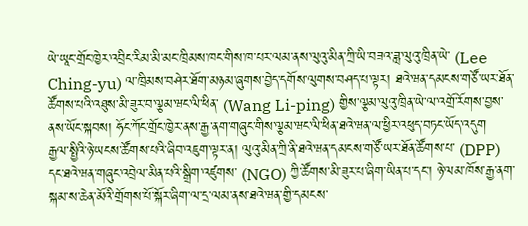ཡེ་ཡཱང་གྲོང་ཁྱེར་འབྲིང་རིམ་མི་མང་ཁྲིམས་ཁང་གིས་ཁ་པར་ལམ་ནས་ལུའུ་མིན་ཀྲི་ཡི་བཟའ་ཟླ་ལུའུ་ཁྲིན་ཡེ་ (Lee Ching-yu) ལ་ཁྲིམས་བཤེར་ཐོག་མཉམ་ཞུགས་བྱེད་དགོས་ལུགས་བཤད་པ་ལྟར། ཐའེ་ཝན་དམངས་གཙོ་ཡར་ཐོན་ཚོགས་པའི་འཐུས་མི་ཟུར་བ་ལྕམ་ཝང་ལི་ཕིན་ (Wang Li-ping) གྱིས་ལྕམ་ལུའུ་ཁྲིན་ཡེ་ལ་འགྲོ་རོགས་བྱས་ནས་ཡོང་སྐབས། ཧོང་ཀོང་གྲོང་ཁྱེར་ནས་རྒྱ་ནག་གཞུང་གིས་ལྕམ་ཝང་ལི་ཕིན་ཐའེ་ཝན་ལ་ཕྱིར་འཕུད་བཏང་ཡོད་འདུག
རྒྱལ་སྤྱིའི་ཉེ་ཡངས་ཚོགས་པའི་ཞིབ་འཇུག་ལྟར་ན། ལུའུ་མིན་ཀྲི་ནི་ཐའེ་ཝན་དམངས་གཙོ་ཡར་ཐོན་ཚོགས་པ་ (DPP) དང་ཐའེ་ཝན་གཞུང་འབྲེལ་མིན་པའི་སྒྲིག་འཛུགས་ (NGO) ཀྱི་ཚོགས་མི་ཟུར་པ་ཞིག་ཡིན་པ་དང་། ཉེ་ལམ་ཁོས་རྒྱ་ནག་སྐམ་ས་ཆེན་མོའི་གྲོགས་པོ་སྐོར་ཞིག་ལ་དྲ་ལམ་ནས་ཐའེ་ཝན་གྱི་དམངས་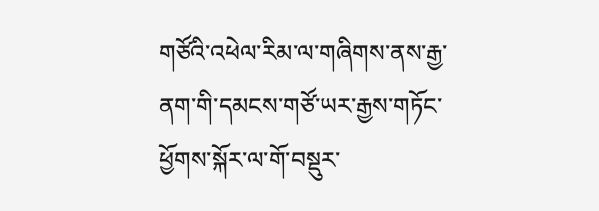གཙོའི་འཕེལ་རིམ་ལ་གཞིགས་ནས་རྒྱ་ནག་གི་དམངས་གཙོ་ཡར་རྒྱས་གཏོང་ཕྱོགས་སྐོར་ལ་གོ་བསྡུར་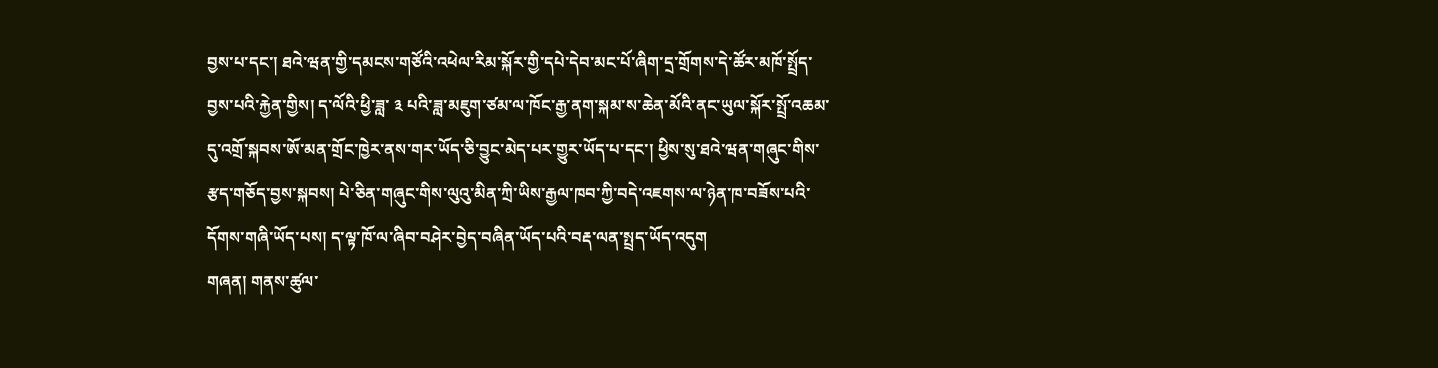བྱས་པ་དང་། ཐའེ་ཝན་གྱི་དམངས་གཙོའི་འཕེལ་རིམ་སྐོར་གྱི་དཔེ་དེབ་མང་པོ་ཞིག་དྲ་གྲོགས་དེ་ཚོར་མཁོ་སྤྲོད་བྱས་པའི་རྐྱེན་གྱིས། ད་ལོའི་ཕྱི་ཟླ་ ༣ པའི་ཟླ་མཇུག་ཙམ་ལ་ཁོང་རྒྱ་ནག་སྐམ་ས་ཆེན་མོའི་ནང་ཡུལ་སྐོར་སྤྲོ་འཆམ་དུ་འགྲོ་སྐབས་ཨོ་མན་གྲོང་ཁྱེར་ནས་གར་ཡོད་ཅི་བྱུང་མེད་པར་གྱུར་ཡོད་པ་དང་། ཕྱིས་སུ་ཐའེ་ཝན་གཞུང་གིས་རྩད་གཅོད་བྱས་སྐབས། པེ་ཅིན་གཞུང་གིས་ལུའུ་མིན་ཀྲི་ཡིས་རྒྱལ་ཁབ་ཀྱི་བདེ་འཇགས་ལ་ཉེན་ཁ་བཟོས་པའི་དོགས་གཞི་ཡོད་པས། ད་ལྟ་ཁོ་ལ་ཞིབ་བཤེར་བྱེད་བཞིན་ཡོད་པའི་བརྡ་ལན་སྤྲད་ཡོད་འདུག
གཞན། གནས་ཚུལ་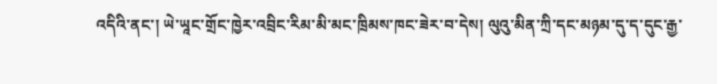འདིའི་ནང་། ཡེ་ཡཱང་གྲོང་ཁྱེར་འབྲིང་རིམ་མི་མང་ཁྲིམས་ཁང་ཟེར་བ་དེས། ལུའུ་མིན་ཀྲི་དང་མཉམ་དུ་ད་དུང་རྒྱ་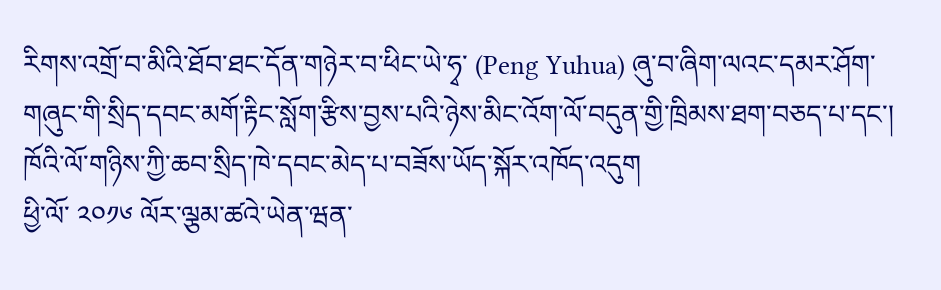རིགས་འགྲོ་བ་མིའི་ཐོབ་ཐང་དོན་གཉེར་བ་ཕིང་ཡེ་ཧྭ་ (Peng Yuhua) ཞུ་བ་ཞིག་ལའང་དམར་ཤོག་གཞུང་གི་སྲིད་དབང་མགོ་རྟིང་སློག་རྩིས་བྱས་པའི་ཉེས་མིང་འོག་ལོ་བདུན་གྱི་ཁྲིམས་ཐག་བཅད་པ་དང་། ཁོའི་ལོ་གཉིས་ཀྱི་ཆབ་སྲིད་ཁེ་དབང་མེད་པ་བཟོས་ཡོད་སྐོར་འཁོད་འདུག
ཕྱི་ལོ་ ༢༠༡༦ ལོར་ལྕམ་ཚའེ་ཡེན་ཝན་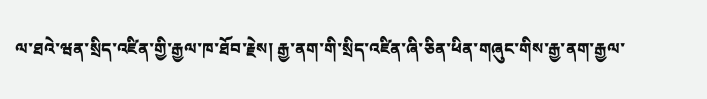ལ་ཐའེ་ཝན་སྲིད་འཛིན་གྱི་རྒྱལ་ཁ་ཐོབ་རྗེས། རྒྱ་ནག་གི་སྲིད་འཛིན་ཞི་ཅིན་ཕིན་གཞུང་གིས་རྒྱ་ནག་རྒྱལ་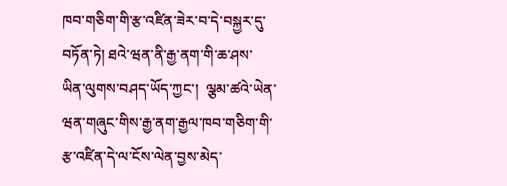ཁབ་གཅིག་གི་རྩ་འཛིན་ཟེར་བ་དེ་བསྐྱར་དུ་བཏོན་ཏེ། ཐའེ་ཝན་ནི་རྒྱ་ནག་གི་ཆ་ཤས་ཡིན་ལུགས་བཤད་ཡོད་ཀྱང་།  ལྕམ་ཚའེ་ཡེན་ཝན་གཞུང་གིས་རྒྱ་ནག་རྒྱལ་ཁབ་གཅིག་གི་རྩ་འཛིན་དེ་ལ་ངོས་ལེན་བྱས་མེད་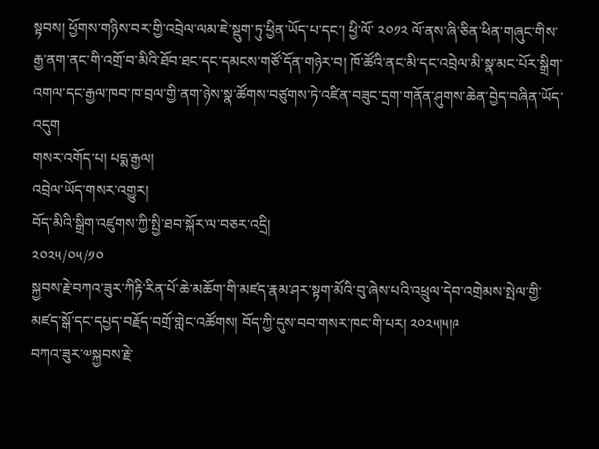སྟབས། ཕྱོགས་གཉིས་བར་གྱི་འབྲེལ་ལམ་ཇེ་སྡུག་ཏུ་ཕྱིན་ཡོད་པ་དང་། ཕྱི་ལོ་ ༢༠༡༢ ལོ་ནས་ཞི་ཅིན་ཕིན་གཞུང་གིས་རྒྱ་ནག་ནང་གི་འགྲོ་བ་མིའི་ཐོབ་ཐང་དང་དམངས་གཙོ་དོན་གཉེར་བ། ཁོ་ཚོའི་ནང་མི་དང་འབྲེལ་མི་སྣ་མང་པོར་སྒྲིག་འགལ་དང་རྒྱལ་ཁབ་ཁ་བྲལ་གྱི་ནག་ཉེས་སྣ་ཚོགས་བཙུགས་ཏེ་འཛིན་བཟུང་དྲག་གནོན་ཤུགས་ཆེན་བྱེད་བཞིན་ཡོད་འདུག
གསར་འགོད་པ། པདྨ་རྒྱལ།
འབྲེལ་ཡོད་གསར་འགྱུར།
བོད་མིའི་སྒྲིག་འཛུགས་ཀྱི་སྤྱི་ཐབ་སྐོར་ལ་བཅར་འདྲི།
༢༠༢༥/༠༥/༡༠
སྐྱབས་རྗེ་བཀའ་ཟུར་ཀིརྟི་རིན་པོ་ཆེ་མཆོག་གི་མཛད་རྣམ་ཤར་སྟག་མོའི་བུ་ཞེས་པའི་འཕྲུལ་དེབ་འགྲེམས་སྤེལ་གྱི་མཛད་སྒོ་དང་དཔྱད་བརྗོད་བགྲོ་གླེང་འཚོགས། བོད་ཀྱི་དུས་བབ་གསར་ཁང་གི་པར། ༢༠༢༥།༥།༩
བཀའ་ཟུར་༧སྐྱབས་རྗེ་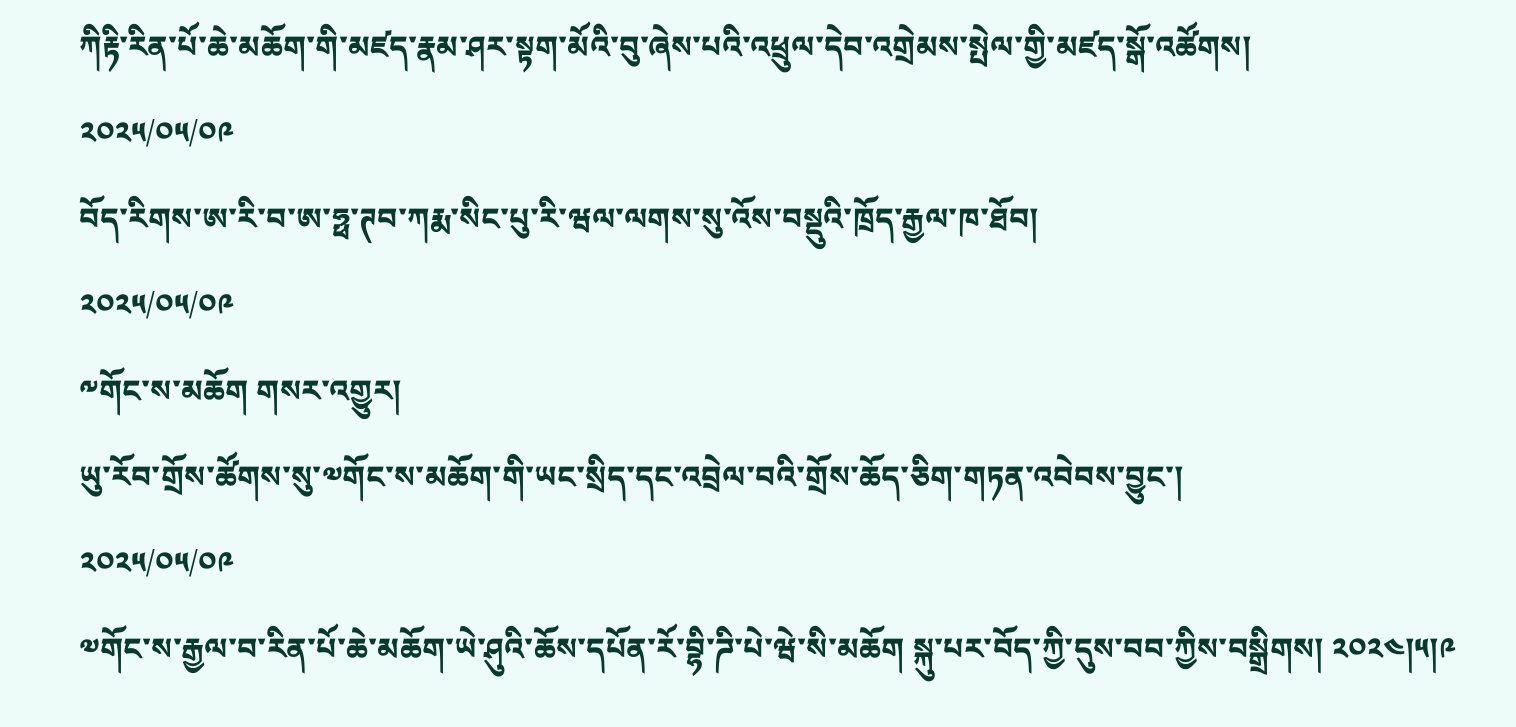ཀིརྟི་རིན་པོ་ཆེ་མཆོག་གི་མཛད་རྣམ་ཤར་སྟག་མོའི་བུ་ཞེས་པའི་འཕྲུལ་དེབ་འགྲེམས་སྤེལ་གྱི་མཛད་སྒོ་འཚོགས།
༢༠༢༥/༠༥/༠༩
བོད་རིགས་ཨ་རི་བ་ཨ་ཧྥ་ཊབ་ཀརྨ་སིང་པུ་རི་ཝལ་ལགས་སུ་འོས་བསྡུའི་ཁྲོད་རྒྱལ་ཁ་ཐོབ།
༢༠༢༥/༠༥/༠༩
༸གོང་ས་མཆོག གསར་འགྱུར།
ཡུ་རོབ་གྲོས་ཚོགས་སུ་༧གོང་ས་མཆོག་གི་ཡང་སྲིད་དང་འབྲེལ་བའི་གྲོས་ཆོད་ཅིག་གཏན་འབེབས་བྱུང་།
༢༠༢༥/༠༥/༠༩
༧གོང་ས་རྒྱལ་བ་རིན་པོ་ཆེ་མཆོག་ཡེ་ཤུའི་ཆོས་དཔོན་རོ་བྷི་ཌི་པེ་ཝེ་སི་མཆོག སྐུ་པར་བོད་ཀྱི་དུས་བབ་ཀྱིས་བསྒྲིགས། ༢༠༢༤།༥།༩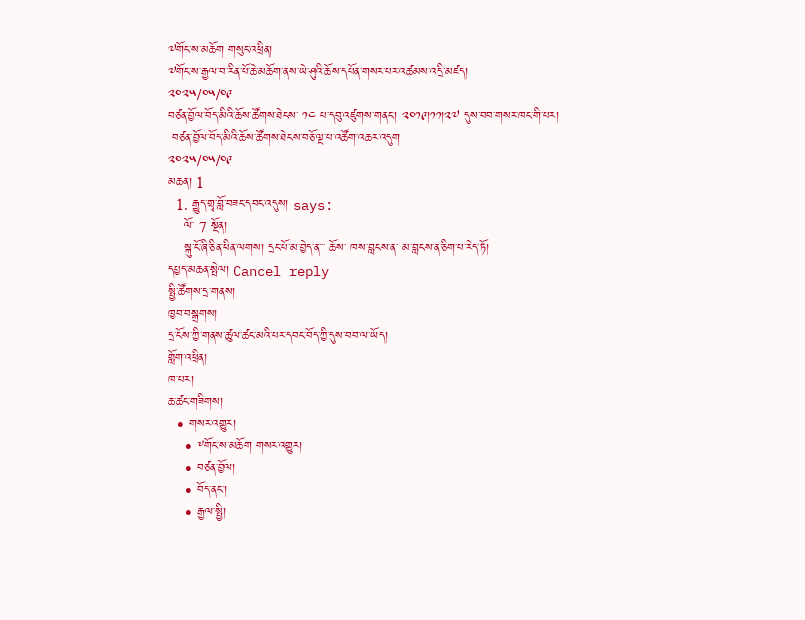༧གོང་ས་མཆོག གསུང་འཕྲིན།
༧གོང་ས་རྒྱལ་བ་རིན་པོ་ཆེ་མཆོག་ནས་ཡེ་ཤུའི་ཆོས་དཔོན་གསར་པར་འཚམས་འདྲི་མཛད།
༢༠༢༥/༠༥/༠༩
བཙན་བྱོལ་བོད་མིའི་ཆོས་ཚོགས་ཐེངས་ ༡༤ པ་དབུ་འཛུགས་གནང་། ༢༠༡༩།༡༡།༢༧ དུས་བབ་གསར་ཁང་གི་པར།
 བཙན་བྱོལ་བོད་མིའི་ཆོས་ཚོགས་ཐེངས་བཅོ་ལྔ་པ་འཚོག་འཆར་འདུག
༢༠༢༥/༠༥/༠༩
མཆན། 1
  1. རྒྱུད་གྲྭ་བློ་བཟང་དབང་འདུས། says:
    ལོ་ 7 སྔོན།
    སྐུ་ངོ་ཞི་ཅིན་ཕིན་ལགས། དྲང་པོ་མ་བྱེད་ན་་་ ཆོས་ ཁས་བླངས་ན་ མ་བླངས་ན་ཅིག་པ་རེད་ཏོ།
དཔྱད་མཆན་སྤེལ། Cancel reply
སྤྱི་ཚོགས་དྲ་གནས།
ཁྱབ་བསྒྲགས།
དྲ་ངོས་ཀྱི་གནས་ཚུལ་ཚང་མའི་པར་དབང་བོད་ཀྱི་དུས་བབ་ལ་ཡོད།
གློག་འཕྲིན།
ཁ་པར།
ཆ་ཚང་གཟིགས།
  • གསར་འགྱུར།
    • ༸གོང་ས་མཆོག གསར་འགྱུར།
    • བཙན་བྱོལ།
    • བོད་ནང་།
    • རྒྱལ་སྤྱི།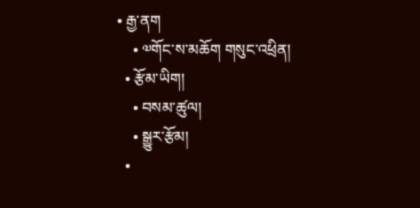• རྒྱ་ནག
    • ༧གོང་ས་མཆོག གསུང་འཕྲིན།
  • རྩོམ་ཡིག།
    • བསམ་ཚུལ།
    • སྒྱུར་རྩོམ།
  •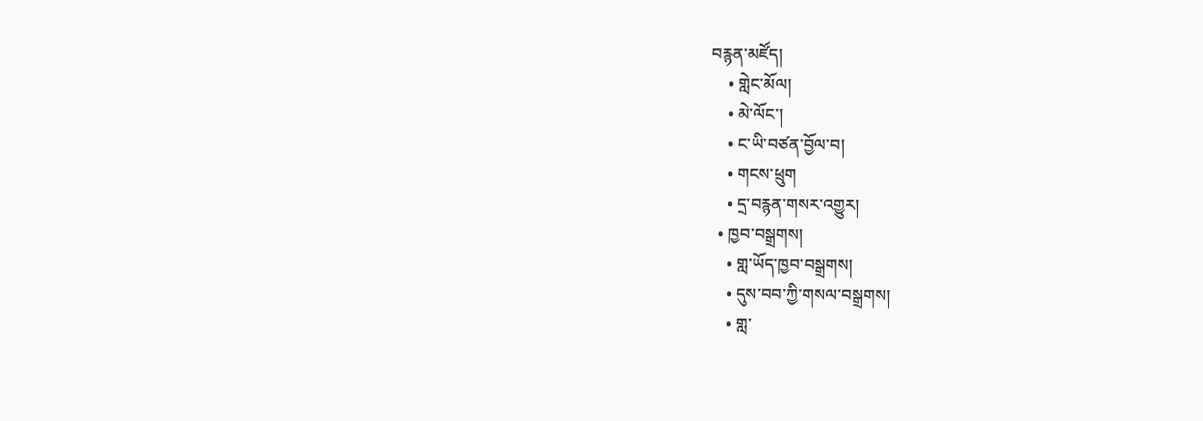བརྙན་མཛོད།
    • གླེང་མོལ།
    • མེ་ལོང་།
    • ང་ཡི་བཙན་བྱོལ་བ།
    • གངས་ཕྲུག
    • དྲ་བརྙན་གསར་འགྱུར།
  • ཁྱབ་བསྒྲགས།
    • གླ་ཡོད་ཁྱབ་བསྒྲགས།
    • དུས་བབ་ཀྱི་གསལ་བསྒྲགས།
    • གླ་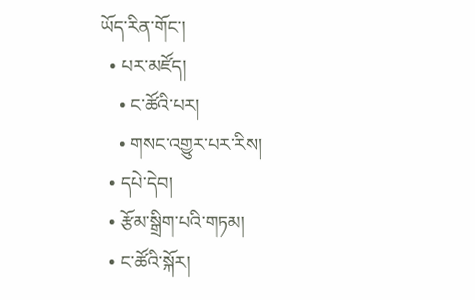ཡོད་རིན་གོང་།
  • པར་མཛོད།
    • ང་ཚོའི་པར།
    • གསང་འགྱུར་པར་རིས།
  • དཔེ་དེབ།
  • རྩོམ་སྒྲིག་པའི་གཏམ།
  • ང་ཚོའི་སྐོར།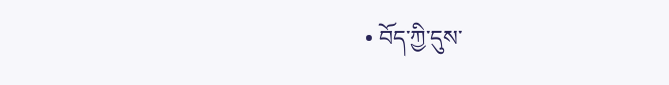• བོད་ཀྱི་དུས་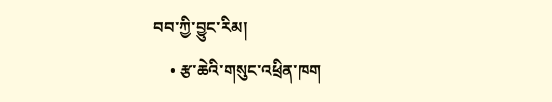བབ་ཀྱི་བྱུང་རིམ།
    • རྩ་ཆེའི་གསུང་འཕྲིན་ཁག